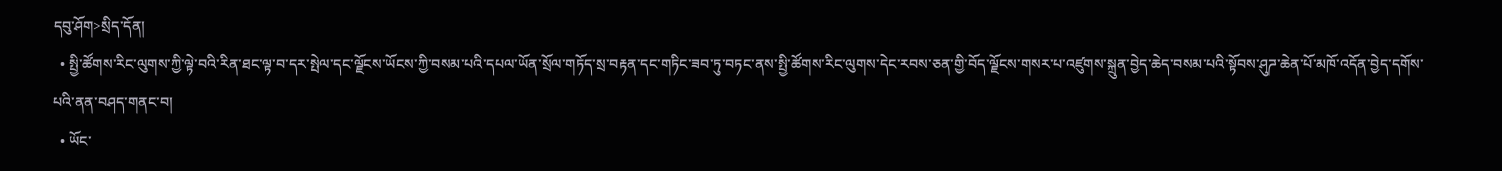དབུ་ཤོག>སྲིད་དོན།
  • སྤྱི་ཚོགས་རིང་ལུགས་ཀྱི་ལྟེ་བའི་རིན་ཐང་ལྟ་བ་དར་སྤེལ་དང་ལྗོངས་ཡོངས་ཀྱི་བསམ་པའི་དཔལ་ཡོན་སྲོལ་གཏོད་སྲ་བརྟན་དང་གཏིང་ཟབ་ཏུ་བཏང་ནས་སྤྱི་ཚོགས་རིང་ལུགས་དེང་རབས་ཅན་གྱི་བོད་ལྗོངས་གསར་པ་འཛུགས་སྐྲུན་བྱེད་ཆེད་བསམ་པའི་སྟོབས་ཤུཌ་ཆེན་པོ་མཁོ་འདོན་བྱེད་དགོས་པའི་ནན་བཤད་གནང་བ།
  • ཡོང་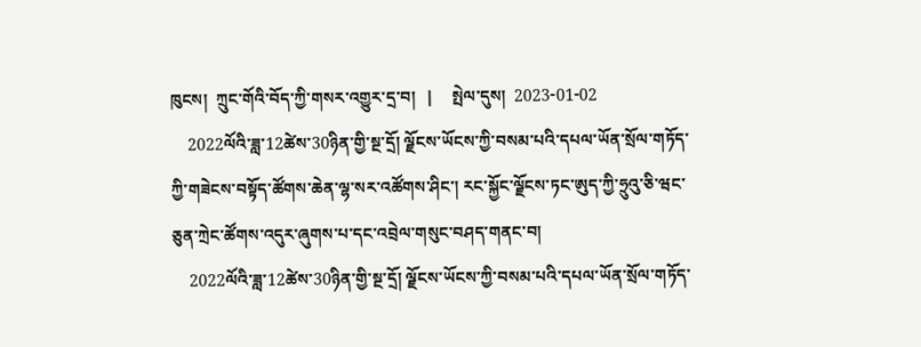ཁུངས།  ཀྲུང་གོའི་བོད་ཀྱི་གསར་འགྱུར་དྲ་བ།   |     སྤེལ་དུས།  2023-01-02
    2022ལོའི་ཟླ་12ཚེས་30ཉིན་གྱི་སྔ་དྲོ། ལྗོངས་ཡོངས་ཀྱི་བསམ་པའི་དཔལ་ཡོན་སྲོལ་གཏོད་ཀྱི་གཟེངས་བསྟོད་ཚོགས་ཆེན་ལྷ་སར་འཚོགས་ཤིང་། རང་སྐྱོང་ལྗོངས་ཏང་ཨུད་ཀྱི་ཧྲུའུ་ཅི་ཝང་ཅུན་ཀྲེང་ཚོགས་འདུར་ཞུགས་པ་དང་འབྲེལ་གསུང་བཤད་གནང་བ།
    2022ལོའི་ཟླ་12ཚེས་30ཉིན་གྱི་སྔ་དྲོ། ལྗོངས་ཡོངས་ཀྱི་བསམ་པའི་དཔལ་ཡོན་སྲོལ་གཏོད་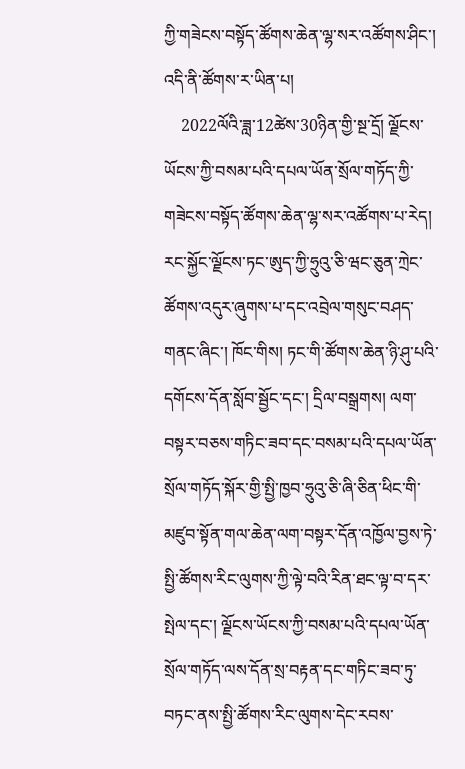ཀྱི་གཟེངས་བསྟོད་ཚོགས་ཆེན་ལྷ་སར་འཚོགས་ཤིང་། འདི་ནི་ཚོགས་ར་ཡིན་པ།
    2022ལོའི་ཟླ་12ཚེས་30ཉིན་གྱི་སྔ་དྲོ། ལྗོངས་ཡོངས་ཀྱི་བསམ་པའི་དཔལ་ཡོན་སྲོལ་གཏོད་ཀྱི་གཟེངས་བསྟོད་ཚོགས་ཆེན་ལྷ་སར་འཚོགས་པ་རེད། རང་སྐྱོང་ལྗོངས་ཏང་ཨུད་ཀྱི་ཧྲུའུ་ཅི་ཝང་ཅུན་ཀྲེང་ཚོགས་འདུར་ཞུགས་པ་དང་འབྲེལ་གསུང་བཤད་གནང་ཞིང་། ཁོང་གིས། ཏང་གི་ཚོགས་ཆེན་ཉི་ཤུ་པའི་དགོངས་དོན་སློབ་སྦྱོང་དང་། དྲིལ་བསྒྲགས། ལག་བསྟར་བཅས་གཏིང་ཟབ་དང་བསམ་པའི་དཔལ་ཡོན་སྲོལ་གཏོད་སྐོར་གྱི་སྤྱི་ཁྱབ་ཧྲུའུ་ཅི་ཞི་ཅིན་ཕིང་གི་མཛུབ་སྟོན་གལ་ཆེན་ལག་བསྟར་དོན་འཁྱོལ་བྱས་ཏེ་སྤྱི་ཚོགས་རིང་ལུགས་ཀྱི་ལྟེ་བའི་རིན་ཐང་ལྟ་བ་དར་སྤེལ་དང་། ལྗོངས་ཡོངས་ཀྱི་བསམ་པའི་དཔལ་ཡོན་སྲོལ་གཏོད་ལས་དོན་སྲ་བརྟན་དང་གཏིང་ཟབ་ཏུ་བཏང་ནས་སྤྱི་ཚོགས་རིང་ལུགས་དེང་རབས་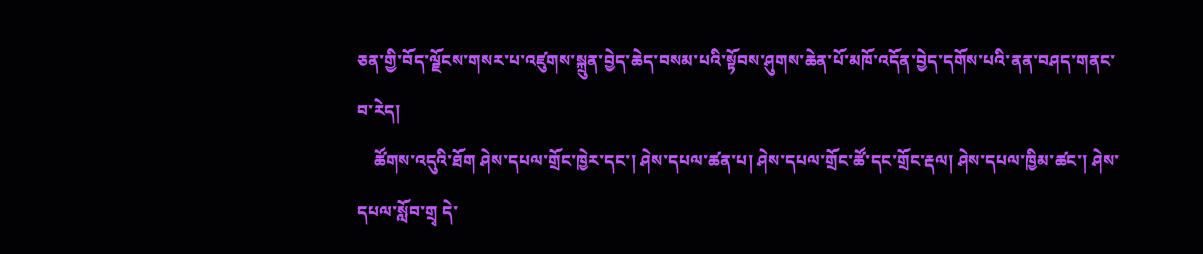ཅན་གྱི་བོད་ལྗོངས་གསར་པ་འཛུགས་སྐྲུན་བྱེད་ཆེད་བསམ་པའི་སྟོབས་ཤུགས་ཆེན་པོ་མཁོ་འདོན་བྱེད་དགོས་པའི་ནན་བཤད་གནང་བ་རེད།
    ཚོགས་འདུའི་ཐོག ཤེས་དཔལ་གྲོང་ཁྱེར་དང་། ཤེས་དཔལ་ཚན་པ། ཤེས་དཔལ་གྲོང་ཚོ་དང་གྲོང་རྡལ། ཤེས་དཔལ་ཁྱིམ་ཚང་། ཤེས་དཔལ་སློབ་གྲྭ དེ་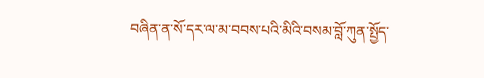བཞིན་ན་སོ་དར་ལ་མ་བབས་པའི་མིའི་བསམ་བློ་ཀུན་སྤྱོད་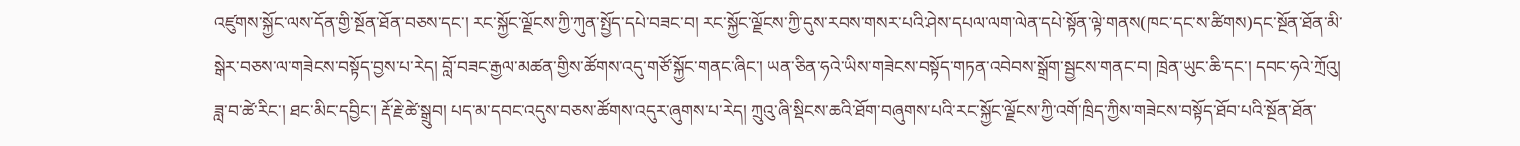འཛུགས་སྐྱོང་ལས་དོན་གྱི་སྔོན་ཐོན་བཅས་དང་། རང་སྐྱོང་ལྗོངས་ཀྱི་ཀུན་སྤྱོད་དཔེ་བཟང་བ། རང་སྐྱོང་ལྗོངས་ཀྱི་དུས་རབས་གསར་པའི་ཤེས་དཔལ་ལག་ལེན་དཔེ་སྟོན་ལྟེ་གནས(ཁང་དང་ས་ཚིགས)དང་སྔོན་ཐོན་མི་སྒེར་བཅས་ལ་གཟེངས་བསྟོད་བྱས་པ་རེད། བློ་བཟང་རྒྱལ་མཚན་གྱིས་ཚོགས་འདུ་གཙོ་སྐྱོང་གནང་ཞིང་། ཡན་ཅིན་ཧའེ་ཡིས་གཟེངས་བསྟོད་གཏན་འབེབས་སྒྲོག་སྦྱངས་གནང་བ། ཁྲེན་ཡུང་ཆི་དང་། དབང་ཧའེ་ཀྲོའུ། ཟླ་བ་ཚེ་རིང་། ཐང་མིང་དབྱིང་། རྡོ་རྗེ་ཚེ་སྒྲུབ། པད་མ་དབང་འདུས་བཅས་ཚོགས་འདུར་ཞུགས་པ་རེད། ཀྲུའུ་ཞི་སྡིངས་ཆའི་ཐོག་བཞུགས་པའི་རང་སྐྱོང་ལྗོངས་ཀྱི་འགོ་ཁྲིད་ཀྱིས་གཟེངས་བསྟོད་ཐོབ་པའི་སྔོན་ཐོན་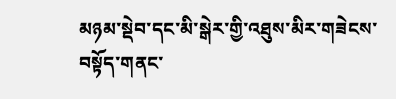མཉམ་སྡེབ་དང་མི་སྒེར་གྱི་འཐུས་མིར་གཟེངས་བསྟོད་གནང་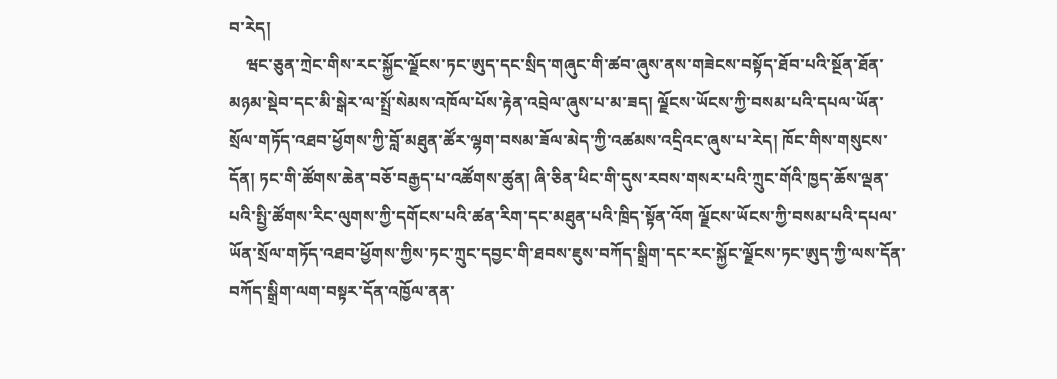བ་རེད།
    ཝང་ཅུན་ཀྲེང་གིས་རང་སྐྱོང་ལྗོངས་ཏང་ཨུད་དང་སྲིད་གཞུང་གི་ཚབ་ཞུས་ནས་གཟེངས་བསྟོད་ཐོབ་པའི་སྔོན་ཐོན་མཉམ་སྡེབ་དང་མི་སྒེར་ལ་སྤྲོ་སེམས་འཁོལ་པོས་རྟེན་འབྲེལ་ཞུས་པ་མ་ཟད། ལྗོངས་ཡོངས་ཀྱི་བསམ་པའི་དཔལ་ཡོན་སྲོལ་གཏོད་འཐབ་ཕྱོགས་ཀྱི་བློ་མཐུན་ཚོར་ལྷག་བསམ་ཟོལ་མེད་ཀྱི་འཚམས་འདྲིའང་ཞུས་པ་རེད། ཁོང་གིས་གསུངས་དོན། ཏང་གི་ཚོགས་ཆེན་བཅོ་བརྒྱད་པ་འཚོགས་ཚུན། ཞི་ཅིན་ཕིང་གི་དུས་རབས་གསར་པའི་ཀྲུང་གོའི་ཁྱད་ཆོས་ལྡན་པའི་སྤྱི་ཚོགས་རིང་ལུགས་ཀྱི་དགོངས་པའི་ཚན་རིག་དང་མཐུན་པའི་ཁྲིད་སྟོན་འོག ལྗོངས་ཡོངས་ཀྱི་བསམ་པའི་དཔལ་ཡོན་སྲོལ་གཏོད་འཐབ་ཕྱོགས་ཀྱིས་ཏང་ཀྲུང་དབྱང་གི་ཐབས་ཇུས་བཀོད་སྒྲིག་དང་རང་སྐྱོང་ལྗོངས་ཏང་ཨུད་ཀྱི་ལས་དོན་བཀོད་སྒྲིག་ལག་བསྟར་དོན་འཁྱོལ་ནན་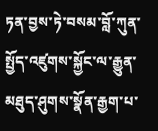ཏན་བྱས་ཏེ་བསམ་བློ་ཀུན་སྤྱོད་འཛུགས་སྐྱོང་ལ་རྒྱུན་མཐུད་ཤུགས་སྣོན་རྒྱག་པ་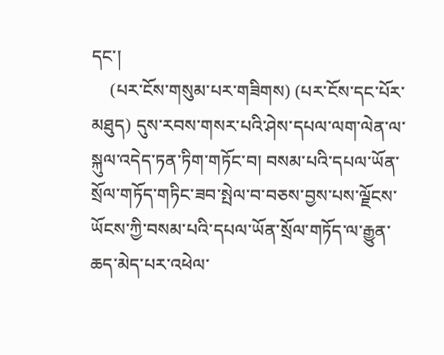དང་།
    (པར་ངོས་གསུམ་པར་གཟིགས) (པར་ངོས་དང་པོར་མཐུད) དུས་རབས་གསར་པའི་ཤེས་དཔལ་ལག་ལེན་ལ་སྐུལ་འདེད་ཏན་ཏིག་གཏོང་བ། བསམ་པའི་དཔལ་ཡོན་སྲོལ་གཏོད་གཏིང་ཟབ་སྤེལ་བ་བཅས་བྱས་པས་ལྗོངས་ཡོངས་ཀྱི་བསམ་པའི་དཔལ་ཡོན་སྲོལ་གཏོད་ལ་རྒྱུན་ཆད་མེད་པར་འཕེལ་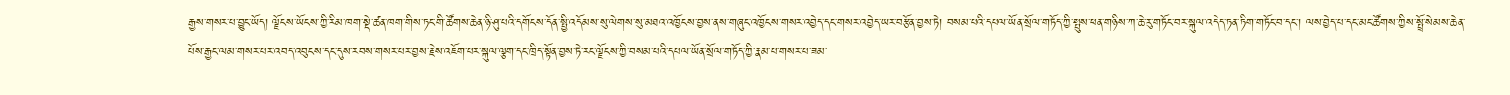རྒྱས་གསར་པ་བྱུང་ཡོད། ལྗོངས་ཡོངས་ཀྱི་རིམ་ཁག་སྡེ་ཚན་ཁག་གིས་ཏང་གི་ཚོགས་ཆེན་ཉི་ཤུ་པའི་དགོངས་དོན་སྤྱི་འདོམས་སུ་ལེགས་སུ་མཐའ་འཁྱོངས་བྱས་ནས་གཞུང་འཁྱོངས་གསར་འབྱེད་དང་གསར་འབྱེད་ཡར་བརྩོན་བྱས་ཏེ། བསམ་པའི་དཔལ་ཡོན་སྲོལ་གཏོད་ཀྱི་སྤུས་ཕན་གཉིས་ཀ་ཆེ་རུ་གཏོང་བར་སྐུལ་འདེད་ཏན་ཏིག་གཏོང་བ་དང་། ལས་བྱེད་པ་དང་མང་ཚོགས་ཀྱིས་སྤྲོ་སེམས་ཆེན་པོས་རྒྱང་ལམ་གསར་པར་འབད་འབུངས་དང་དུས་རབས་གསར་པར་བྱས་རྗེས་འཇོག་པར་སྐུལ་ལྕག་དང་ཁྲིད་སྟོན་བྱས་ཏེ་རང་ལྗོངས་ཀྱི་བསམ་པའི་དཔལ་ཡོན་སྲོལ་གཏོད་ཀྱི་རྣམ་པ་གསར་པ་ཟམ་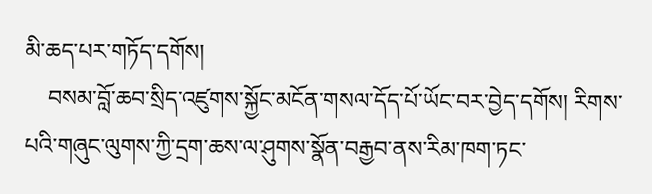མི་ཆད་པར་གཏོད་དགོས།
    བསམ་བློ་ཆབ་སྲིད་འཛུགས་སྐྱོང་མངོན་གསལ་དོད་པོ་ཡོང་བར་བྱེད་དགོས། རིགས་པའི་གཞུང་ལུགས་ཀྱི་དྲག་ཆས་ལ་ཤུགས་སྣོན་བརྒྱབ་ནས་རིམ་ཁག་ཏང་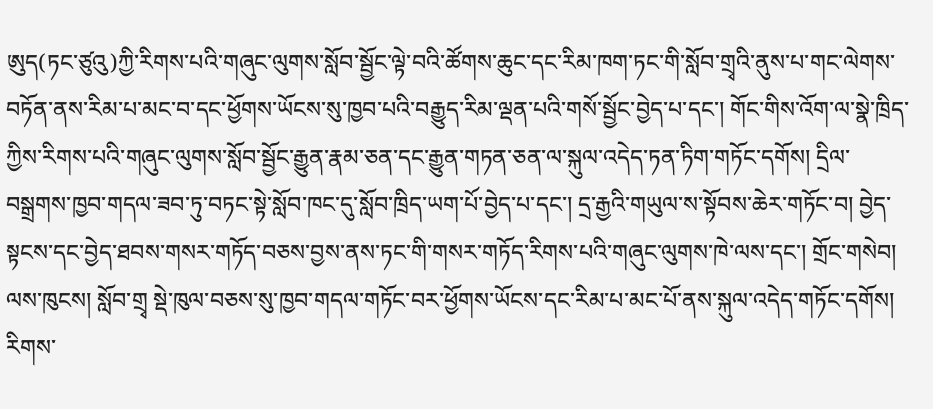ཨུད(ཏང་ཙུའུ)ཀྱི་རིགས་པའི་གཞུང་ལུགས་སློབ་སྦྱོང་ལྟེ་བའི་ཚོགས་ཆུང་དང་རིམ་ཁག་ཏང་གི་སློབ་གྲྭའི་ནུས་པ་གང་ལེགས་བཏོན་ནས་རིམ་པ་མང་བ་དང་ཕྱོགས་ཡོངས་སུ་ཁྱབ་པའི་བརྒྱུད་རིམ་ལྡན་པའི་གསོ་སྦྱོང་བྱེད་པ་དང་། གོང་གིས་འོག་ལ་སྣེ་ཁྲིད་ཀྱིས་རིགས་པའི་གཞུང་ལུགས་སློབ་སྦྱོང་རྒྱུན་རྣམ་ཅན་དང་རྒྱུན་གཏན་ཅན་ལ་སྐུལ་འདེད་ཏན་ཏིག་གཏོང་དགོས། དྲིལ་བསྒྲགས་ཁྱབ་གདལ་ཟབ་ཏུ་བཏང་སྟེ་སློབ་ཁང་དུ་སློབ་ཁྲིད་ཡག་པོ་བྱེད་པ་དང་། དྲ་རྒྱའི་གཡུལ་ས་སྟོབས་ཆེར་གཏོང་བ། བྱེད་སྟངས་དང་བྱེད་ཐབས་གསར་གཏོད་བཅས་བྱས་ནས་ཏང་གི་གསར་གཏོད་རིགས་པའི་གཞུང་ལུགས་ཁེ་ལས་དང་། གྲོང་གསེབ། ལས་ཁུངས། སློབ་གྲྭ སྡེ་ཁུལ་བཅས་སུ་ཁྱབ་གདལ་གཏོང་བར་ཕྱོགས་ཡོངས་དང་རིམ་པ་མང་པོ་ནས་སྐུལ་འདེད་གཏོང་དགོས། རིགས་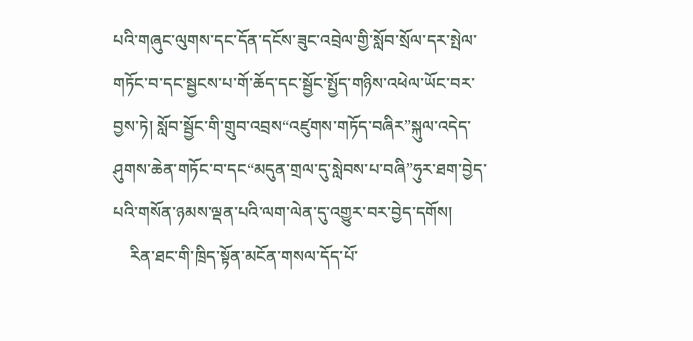པའི་གཞུང་ལུགས་དང་དོན་དངོས་ཟུང་འབྲེལ་གྱི་སློབ་སྲོལ་དར་སྤེལ་གཏོང་བ་དང་སྦྱངས་པ་གོ་ཆོད་དང་སྦྱོང་སྤྱོད་གཉིས་འཕེལ་ཡོང་བར་བྱས་ཏེ། སློབ་སྦྱོང་གི་གྲུབ་འབྲས“འཛུགས་གཏོད་བཞིར”སྐུལ་འདེད་ཤུགས་ཆེན་གཏོང་བ་དང“མདུན་གྲལ་དུ་སླེབས་པ་བཞི”ཧུར་ཐག་བྱེད་པའི་གསོན་ཉམས་ལྡན་པའི་ལག་ལེན་དུ་འགྱུར་བར་བྱེད་དགོས།
    རིན་ཐང་གི་ཁྲིད་སྟོན་མངོན་གསལ་དོད་པོ་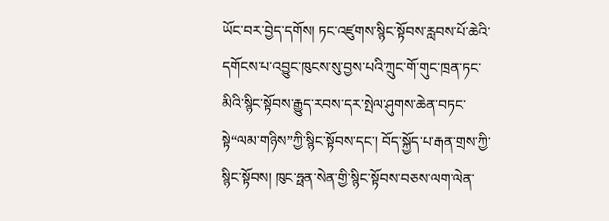ཡོང་བར་བྱེད་དགོས། ཏང་འཛུགས་སྙིང་སྟོབས་རླབས་པོ་ཆེའི་དགོངས་པ་འབྱུང་ཁུངས་སུ་བྱས་པའི་ཀྲུང་གོ་གུང་ཁྲན་ཏང་མིའི་སྙིང་སྟོབས་རྒྱུད་རབས་དར་སྤེལ་ཤུགས་ཆེན་བཏང་སྟེ“ལམ་གཉིས”ཀྱི་སྙིང་སྟོབས་དང་། བོད་སྐྱོད་པ་རྒན་གྲས་ཀྱི་སྙིང་སྟོབས། ཁུང་ཧྥན་སེན་གྱི་སྙིང་སྟོབས་བཅས་ལག་ལེན་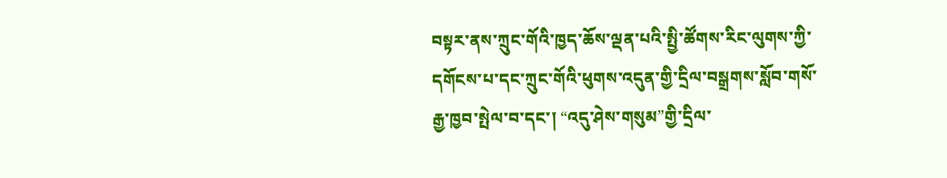བསྟར་ནས་ཀྲུང་གོའི་ཁྱད་ཆོས་ལྡན་པའི་སྤྱི་ཚོགས་རིང་ལུགས་ཀྱི་དགོངས་པ་དང་ཀྲུང་གོའི་ཕུགས་འདུན་གྱི་དྲིལ་བསྒྲགས་སློབ་གསོ་རྒྱ་ཁྱབ་སྤེལ་བ་དང་། “འདུ་ཤེས་གསུམ”གྱི་དྲིལ་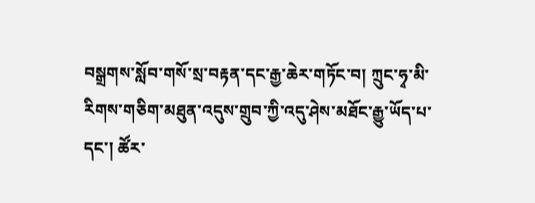བསྒྲགས་སློབ་གསོ་སྲ་བརྟན་དང་རྒྱ་ཆེར་གཏོང་བ། ཀྲུང་ཧྭ་མི་རིགས་གཅིག་མཐུན་འདུས་གྲུབ་ཀྱི་འདུ་ཤེས་མཐོང་རྒྱུ་ཡོད་པ་དང་། ཚོར་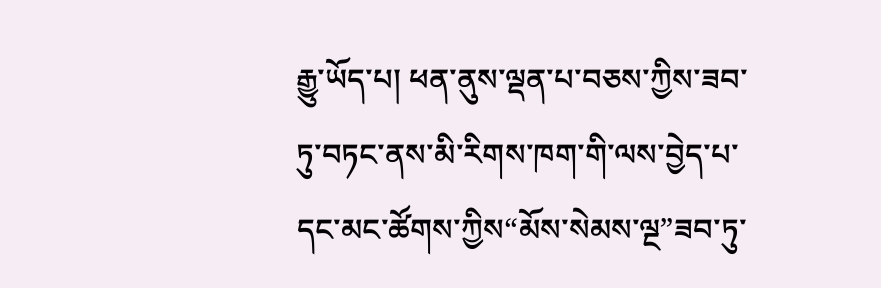རྒྱུ་ཡོད་པ། ཕན་ནུས་ལྡན་པ་བཅས་ཀྱིས་ཟབ་ཏུ་བཏང་ནས་མི་རིགས་ཁག་གི་ལས་བྱེད་པ་དང་མང་ཚོགས་ཀྱིས“མོས་སེམས་ལྔ”ཟབ་ཏུ་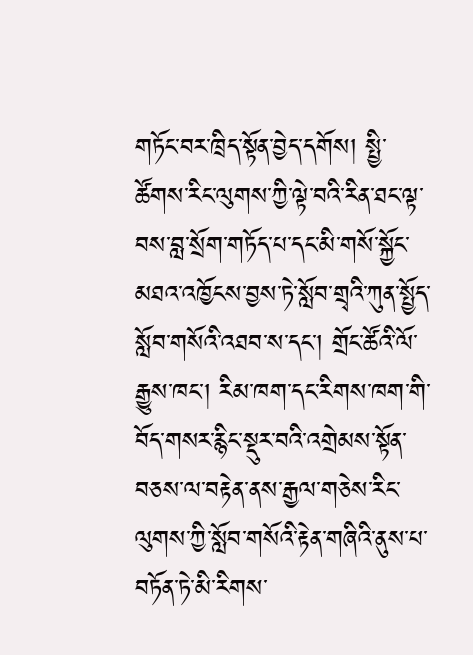གཏོང་བར་ཁྲིད་སྟོན་བྱེད་དགོས། སྤྱི་ཚོགས་རིང་ལུགས་ཀྱི་ལྟེ་བའི་རིན་ཐང་ལྟ་བས་བླ་སྲོག་གཏོད་པ་དང་མི་གསོ་སྐྱོང་མཐའ་འཁྱོངས་བྱས་ཏེ་སློབ་གྲྭའི་ཀུན་སྤྱོད་སློབ་གསོའི་འཐབ་ས་དང་། གྲོང་ཚོའི་ལོ་རྒྱུས་ཁང་། རིམ་ཁག་དང་རིགས་ཁག་གི་བོད་གསར་རྙིང་སྡུར་བའི་འགྲེམས་སྟོན་བཅས་ལ་བརྟེན་ནས་རྒྱལ་གཅེས་རིང་ལུགས་ཀྱི་སློབ་གསོའི་རྟེན་གཞིའི་ནུས་པ་བཏོན་ཏེ་མི་རིགས་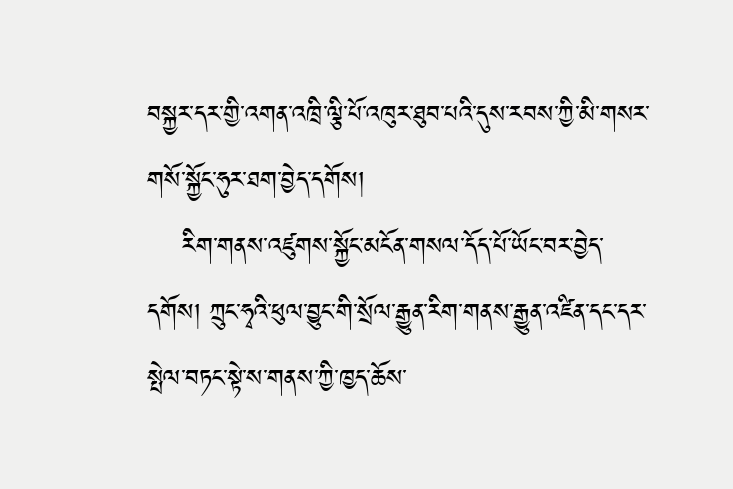བསྐྱར་དར་གྱི་འགན་འཁྲི་ལྕི་པོ་འཁུར་ཐུབ་པའི་དུས་རབས་ཀྱི་མི་གསར་གསོ་སྐྱོང་ཧུར་ཐག་བྱེད་དགོས།
    རིག་གནས་འཛུགས་སྐྱོང་མངོན་གསལ་དོད་པོ་ཡོང་བར་བྱེད་དགོས། ཀྲུང་ཧྭའི་ཕུལ་བྱུང་གི་སྲོལ་རྒྱུན་རིག་གནས་རྒྱུན་འཛིན་དང་དར་སྤེལ་བཏང་སྟེ་ས་གནས་ཀྱི་ཁྱད་ཆོས་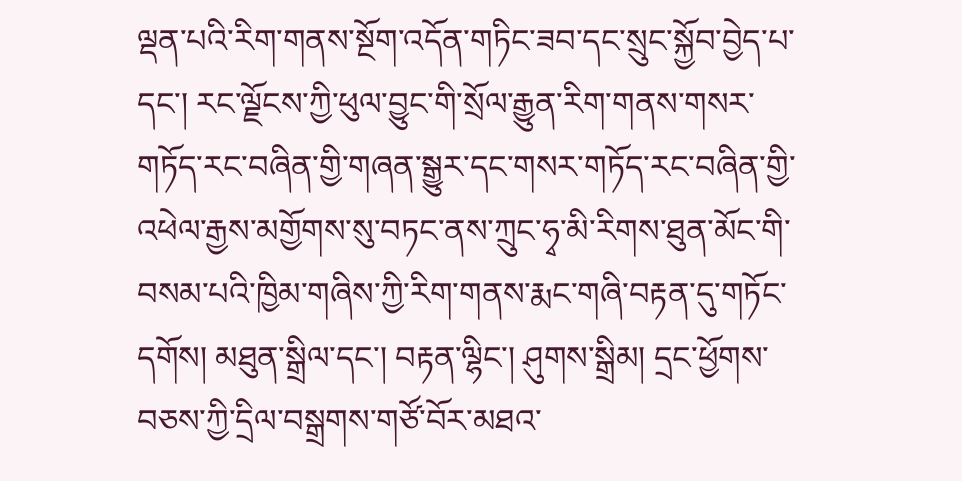ལྡན་པའི་རིག་གནས་སྔོག་འདོན་གཏིང་ཟབ་དང་སྲུང་སྐྱོབ་བྱེད་པ་དང་། རང་ལྗོངས་ཀྱི་ཕུལ་བྱུང་གི་སྲོལ་རྒྱུན་རིག་གནས་གསར་གཏོད་རང་བཞིན་གྱི་གཞན་སྒྱུར་དང་གསར་གཏོད་རང་བཞིན་གྱི་འཕེལ་རྒྱས་མགྱོགས་སུ་བཏང་ནས་ཀྲུང་ཧྭ་མི་རིགས་ཐུན་མོང་གི་བསམ་པའི་ཁྱིམ་གཞིས་ཀྱི་རིག་གནས་རྨང་གཞི་བརྟན་དུ་གཏོང་དགོས། མཐུན་སྒྲིལ་དང་། བརྟན་ལྷིང་། ཤུགས་སྒྲིམ། དྲང་ཕྱོགས་བཅས་ཀྱི་དྲིལ་བསྒྲགས་གཙོ་བོར་མཐའ་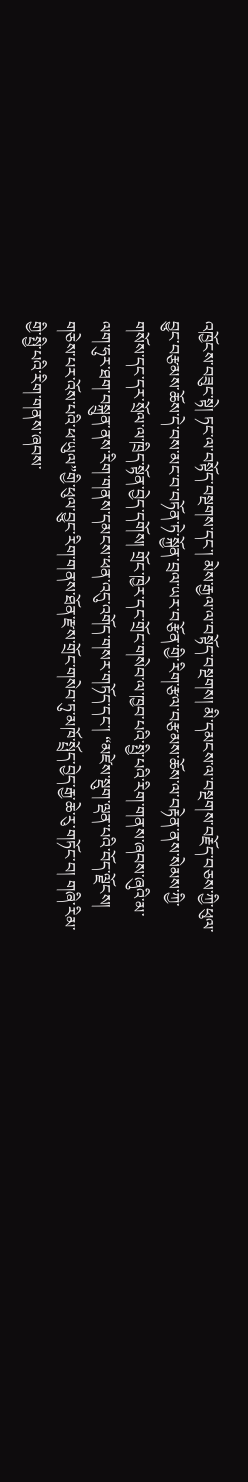འཁྱོངས་བཟུང་སྟེ། ཏང་ལ་བསྟོད་བསྔགས་དང་། མེས་རྒྱལ་ལ་བསྟོད་བསྔགས། མི་དམངས་ལ་བསྔགས་བརྗོད་བཅས་ཀྱི་ཕུལ་བྱུང་བརྩམས་ཆོས་དེ་བས་མང་བ་བཏོན་ཏེ་སྐྱོན་བྲལ་ཡར་བརྩོན་གྱི་རིག་རྩལ་བརྩམས་ཆོས་ལ་བརྟེན་ནས་སེམས་ཀྱི་གསོས་དང་དར་སྲོལ་ལ་ཁྲིད་སྟོན་བྱེད་དགོས། གྲོང་ཁྱེར་དང་གྲོང་གསེབ་ལ་ཁྱབ་པའི་སྤྱི་པའི་རིག་གནས་ཞབས་ཞུའི་མ་ལག་ཧུར་ཐག་བསྐྲུན་ནས་རིག་གནས་དམངས་ཕན་འདུ་འགོད་གསར་གཏོད་དང་། “མཛེས་སྡུག་ལྡན་པའི་བོད་ལྗོངས། གཅེས་པར་འོས་པའི་ཕ་ཡུལ”གྱི་ཕུལ་བྱུང་རིག་གནས་ཐོན་རྫས་གྲོང་གསེབ་ཏུ་མཁོ་སྤྲོད་བྱེད་རྒྱ་ཆེ་རུ་གཏོང་བ། གཞི་རིམ་གྱི་སྤྱི་པའི་རིག་གནས་ཞབས་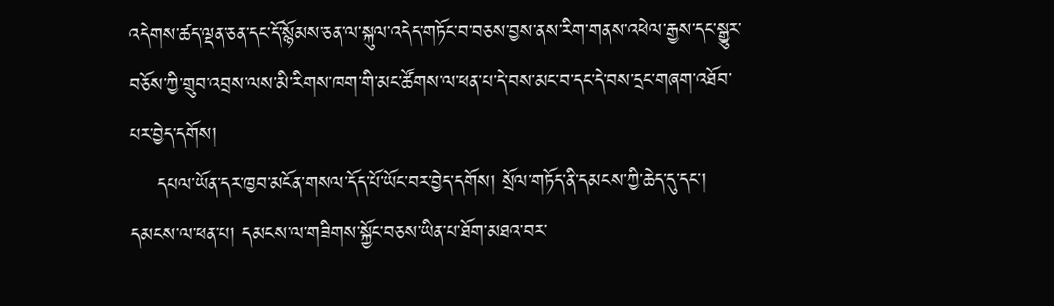འདེགས་ཚད་ལྡན་ཅན་དང་དོ་སྙོམས་ཅན་ལ་སྐུལ་འདེད་གཏོང་བ་བཅས་བྱས་ནས་རིག་གནས་འཕེལ་རྒྱས་དང་སྒྱུར་བཅོས་ཀྱི་གྲུབ་འབྲས་ལས་མི་རིགས་ཁག་གི་མང་ཚོགས་ལ་ཕན་པ་དེ་བས་མང་བ་དང་དེ་བས་དྲང་གཞག་འཐོབ་པར་བྱེད་དགོས།
    དཔལ་ཡོན་དར་ཁྱབ་མངོན་གསལ་དོད་པོ་ཡོང་བར་བྱེད་དགོས། སྲོལ་གཏོད་ནི་དམངས་ཀྱི་ཆེད་དུ་དང་། དམངས་ལ་ཕན་པ། དམངས་ལ་གཟིགས་སྐྱོང་བཅས་ཡིན་པ་ཐོག་མཐའ་བར་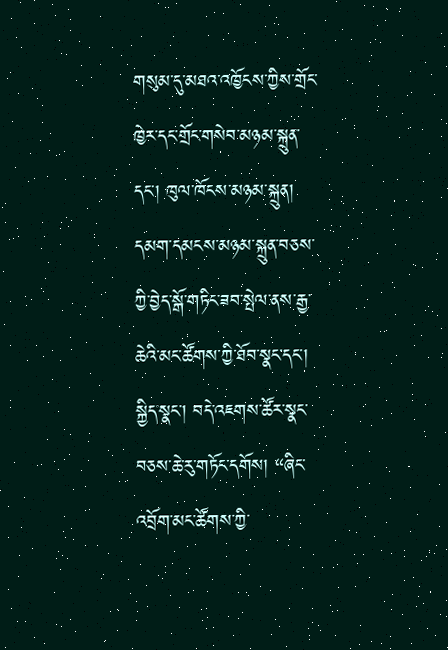གསུམ་དུ་མཐའ་འཁྱོངས་ཀྱིས་གྲོང་ཁྱེར་དང་གྲོང་གསེབ་མཉམ་སྐྲུན་དང་། ཁུལ་ཁོངས་མཉམ་སྐྲུན། དམག་དམངས་མཉམ་སྐྲུན་བཅས་ཀྱི་བྱེད་སྒོ་གཏིང་ཟབ་སྤེལ་ནས་རྒྱ་ཆེའི་མང་ཚོགས་ཀྱི་ཐོབ་སྣང་དང་། སྐྱིད་སྣང་། བདེ་འཇགས་ཚོར་སྣང་བཅས་ཆེ་རུ་གཏོང་དགོས། “ཞིང་འབྲོག་མང་ཚོགས་ཀྱི་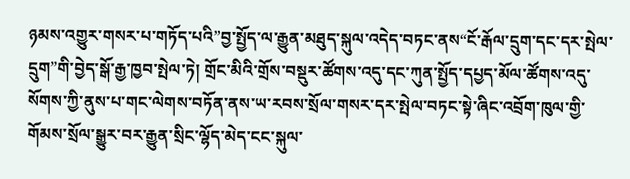ཉམས་འགྱུར་གསར་པ་གཏོད་པའི”བྱ་སྤྱོད་ལ་རྒྱུན་མཐུད་སྐུལ་འདེད་བཏང་ནས“ངོ་རྒོལ་དྲུག་དང་དར་སྤེལ་དྲུག”གི་བྱེད་སྒོ་རྒྱ་ཁྱབ་སྤེལ་ཏེ། གྲོང་མིའི་གྲོས་བསྡུར་ཚོགས་འདུ་དང་ཀུན་སྤྱོད་དཔྱད་མོལ་ཚོགས་འདུ་སོགས་ཀྱི་ནུས་པ་གང་ལེགས་བཏོན་ནས་ཡ་རབས་སྲོལ་གསར་དར་སྤེལ་བཏང་སྟེ་ཞིང་འབྲོག་ཁུལ་གྱི་གོམས་སྲོལ་སྒྱུར་བར་རྒྱུན་སྲིང་ལྷོད་མེད་ངང་སྐུལ་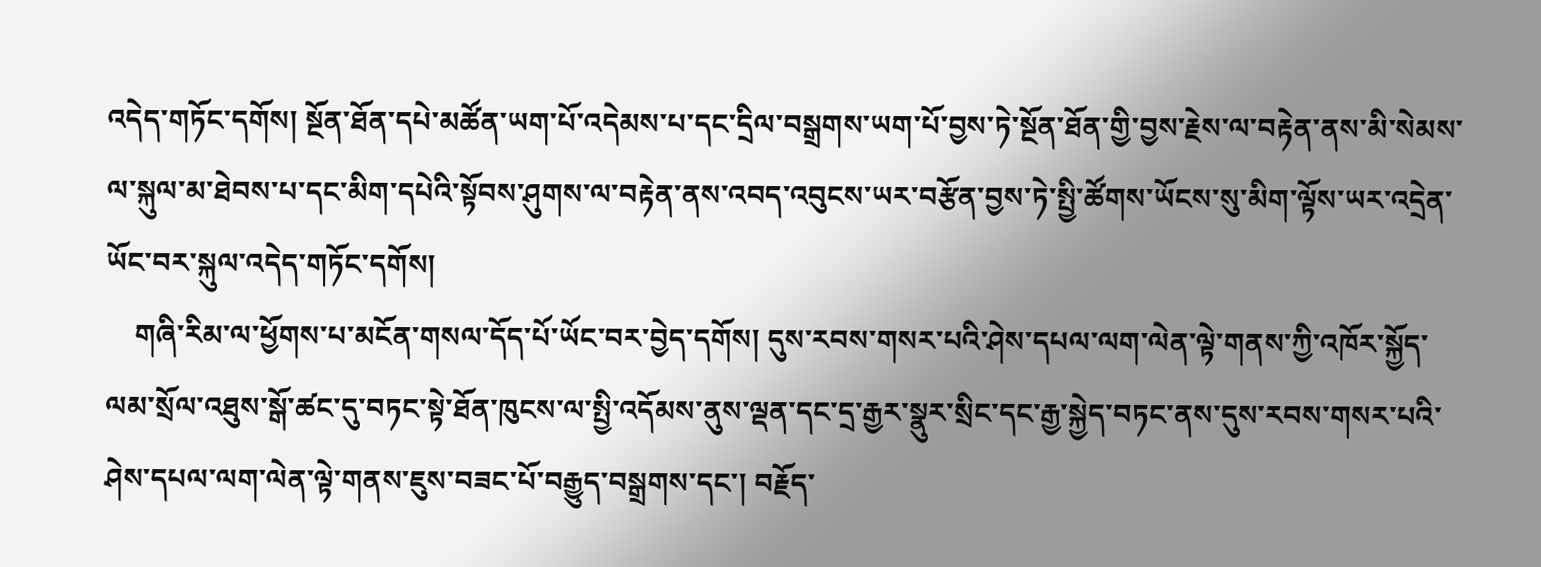འདེད་གཏོང་དགོས། སྔོན་ཐོན་དཔེ་མཚོན་ཡག་པོ་འདེམས་པ་དང་དྲིལ་བསྒྲགས་ཡག་པོ་བྱས་ཏེ་སྔོན་ཐོན་གྱི་བྱས་རྗེས་ལ་བརྟེན་ནས་མི་སེམས་ལ་སྐུལ་མ་ཐེབས་པ་དང་མིག་དཔེའི་སྟོབས་ཤུགས་ལ་བརྟེན་ནས་འབད་འབུངས་ཡར་བརྩོན་བྱས་ཏེ་སྤྱི་ཚོགས་ཡོངས་སུ་མིག་ལྟོས་ཡར་འདྲེན་ཡོང་བར་སྐུལ་འདེད་གཏོང་དགོས།
    གཞི་རིམ་ལ་ཕྱོགས་པ་མངོན་གསལ་དོད་པོ་ཡོང་བར་བྱེད་དགོས། དུས་རབས་གསར་པའི་ཤེས་དཔལ་ལག་ལེན་ལྟེ་གནས་ཀྱི་འཁོར་སྐྱོད་ལམ་སྲོལ་འཐུས་སྒོ་ཚང་དུ་བཏང་སྟེ་ཐོན་ཁུངས་ལ་སྤྱི་འདོམས་ནུས་ལྡན་དང་དྲ་རྒྱར་སྣུར་སྲིང་དང་རྒྱ་སྐྱེད་བཏང་ནས་དུས་རབས་གསར་པའི་ཤེས་དཔལ་ལག་ལེན་ལྟེ་གནས་ཇུས་བཟང་པོ་བརྒྱུད་བསྒྲགས་དང་། བརྗོད་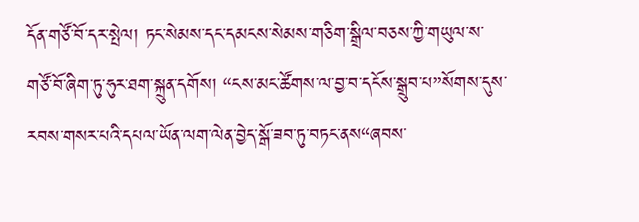དོན་གཙོ་བོ་དར་སྤེལ། ཏང་སེམས་དང་དམངས་སེམས་གཅིག་སྒྲིལ་བཅས་ཀྱི་གཡུལ་ས་གཙོ་བོ་ཞིག་ཏུ་ཧུར་ཐག་སྐྲུན་དགོས། “ངས་མང་ཚོགས་ལ་བྱ་བ་དངོས་སྒྲུབ་པ”སོགས་དུས་རབས་གསར་པའི་དཔལ་ཡོན་ལག་ལེན་བྱེད་སྒོ་ཟབ་ཏུ་བཏང་ནས“ཞབས་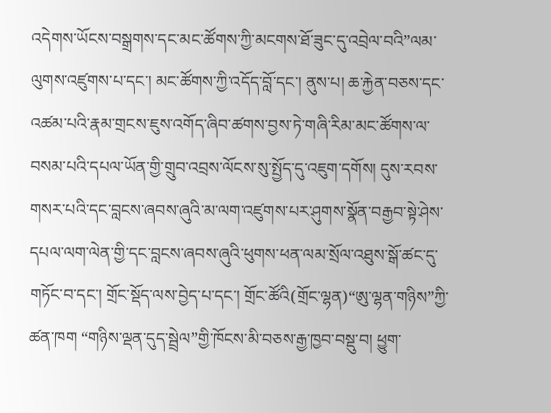འདེགས་ཡོངས་བསྒྲགས་དང་མང་ཚོགས་ཀྱི་མངགས་ཐོ་ཟུང་དུ་འབྲེལ་བའི”ལམ་ལུགས་འཛུགས་པ་དང་། མང་ཚོགས་ཀྱི་འདོད་བློ་དང་། ནུས་པ། ཆ་རྐྱེན་བཅས་དང་འཚམ་པའི་རྣམ་གྲངས་ཇུས་འགོད་ཞིབ་ཚགས་བྱས་ཏེ་གཞི་རིམ་མང་ཚོགས་ལ་བསམ་པའི་དཔལ་ཡོན་གྱི་གྲུབ་འབྲས་ལོངས་སུ་སྤྱོད་དུ་འཇུག་དགོས། དུས་རབས་གསར་པའི་དང་བླངས་ཞབས་ཞུའི་མ་ལག་འཛུགས་པར་ཤུགས་སྣོན་བརྒྱབ་སྟེ་ཤེས་དཔལ་ལག་ལེན་གྱི་དང་བླངས་ཞབས་ཞུའི་ཕུགས་ཕན་ལམ་སྲོལ་འཐུས་སྒོ་ཚང་དུ་གཏོང་བ་དང་། གྲོང་སྡོད་ལས་བྱེད་པ་དང་། གྲོང་ཚོའི(གྲོང་ལྷན)“ཨུ་ལྷན་གཉིས”ཀྱི་ཚན་ཁག “གཉིས་ལྡན་དུད་སྦྲེལ”གྱི་ཁོངས་མི་བཅས་རྒྱ་ཁྱབ་བསྡུ་བ། ཕྱུག་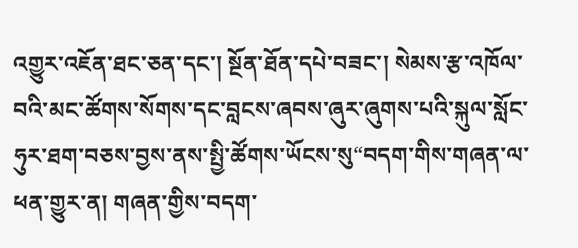འགྱུར་འཇོན་ཐང་ཅན་དང་། སྔོན་ཐོན་དཔེ་བཟང་། སེམས་རྩ་འཁོལ་བའི་མང་ཚོགས་སོགས་དང་བླངས་ཞབས་ཞུར་ཞུགས་པའི་སྐུལ་སློང་ཧུར་ཐག་བཅས་བྱས་ནས་སྤྱི་ཚོགས་ཡོངས་སུ“བདག་གིས་གཞན་ལ་ཕན་གྱུར་ན། གཞན་གྱིས་བདག་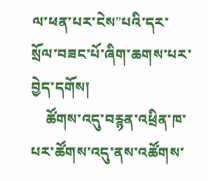ལ་ཕན་པར་ངེས”པའི་དར་སྲོལ་བཟང་པོ་ཞིག་ཆགས་པར་བྱེད་དགོས།
    ཚོགས་འདུ་བརྙན་འཕྲིན་ཁ་པར་ཚོགས་འདུ་ནས་འཚོགས་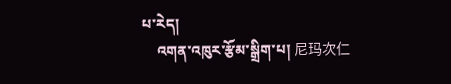པ་རེད།
    འགན་འཁུར་རྩོམ་སྒྲིག་པ། 尼玛次仁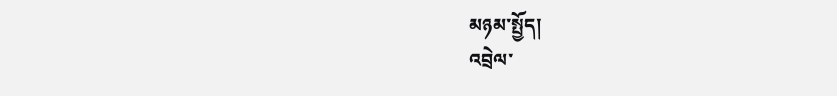མཉམ་སྤྱོད།
འབྲེལ་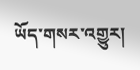ཡོད་གསར་འགྱུར།